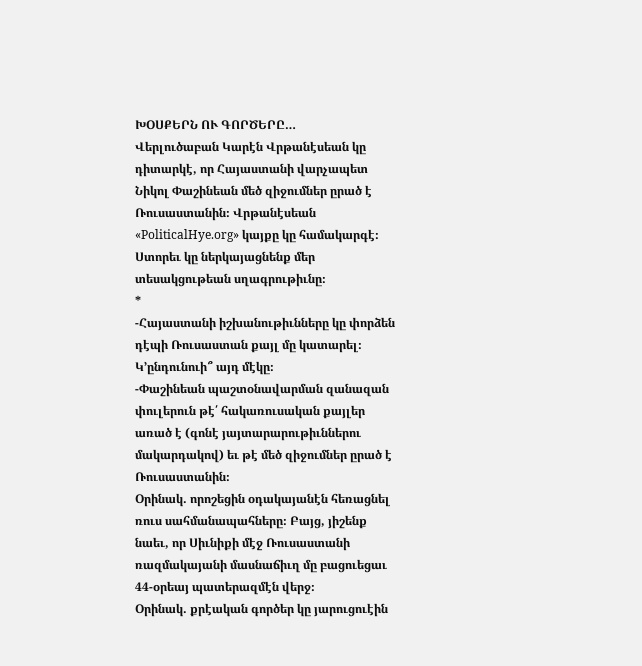ԽՕՍՔԵՐՆ ՈՒ ԳՈՐԾԵՐԸ…
Վերլուծաբան Կարէն Վրթանէսեան կը դիտարկէ, որ Հայաստանի վարչապետ Նիկոլ Փաշինեան մեծ զիջումներ ըրած է Ռուսաստանին։ Վրթանէսեան «PoliticalHye.org» կայքը կը համակարգէ։ Ստորեւ կը ներկայացնենք մեր տեսակցութեան սղագրութիւնը։
*
-Հայաստանի իշխանութիւնները կը փորձեն դէպի Ռուսաստան քայլ մը կատարել։ Կ՚ընդունուի՞ այդ մէկը։
-Փաշինեան պաշտօնավարման զանազան փուլերուն թէ՛ հակառուսական քայլեր առած է (գոնէ յայտարարութիւններու մակարդակով) եւ թէ մեծ զիջումներ ըրած է Ռուսաստանին։
Օրինակ. որոշեցին օդակայանէն հեռացնել ռուս սահմանապահները։ Բայց, յիշենք նաեւ, որ Սիւնիքի մէջ Ռուսաստանի ռազմակայանի մասնաճիւղ մը բացուեցաւ 44-օրեայ պատերազմէն վերջ։
Օրինակ. քրէական գործեր կը յարուցուէին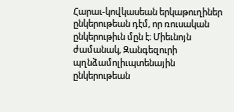Հարաւ-կովկասեան երկաթուղիներ ընկերութեան դէմ, որ ռուսական ընկերութիւն մըն է։ Միեւնոյն ժամանակ, Զանգեզուրի պղնձամոլիւպտենային ընկերութեան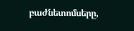բաժնետոմսերը,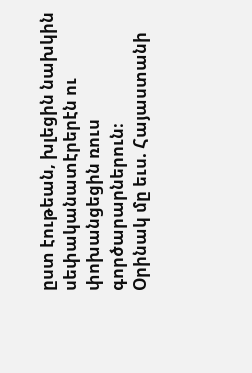ըստ էութեան, խլեցին նախկին սեփականատէրերէն ու փոխանցեցին ռուս գործարարներուն։
Օրինակ մը եւս. Հայաստանի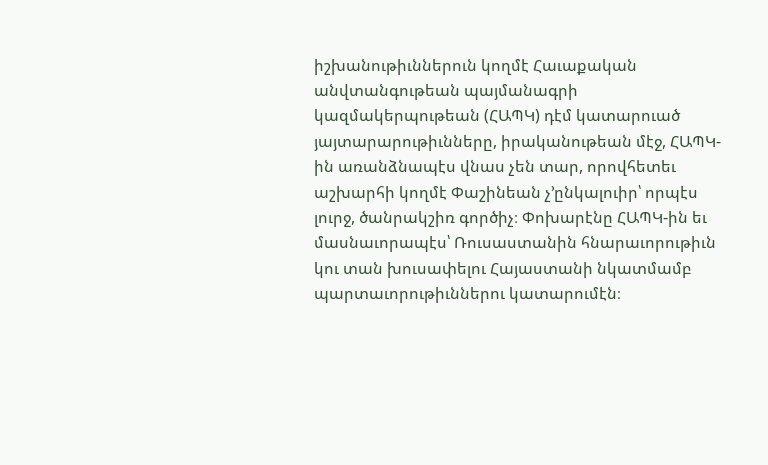իշխանութիւններուն կողմէ Հաւաքական անվտանգութեան պայմանագրի կազմակերպութեան (ՀԱՊԿ) դէմ կատարուած յայտարարութիւնները, իրականութեան մէջ, ՀԱՊԿ-ին առանձնապէս վնաս չեն տար, որովհետեւ աշխարհի կողմէ Փաշինեան չ՚ընկալուիր՝ որպէս լուրջ, ծանրակշիռ գործիչ։ Փոխարէնը ՀԱՊԿ-ին եւ մասնաւորապէս՝ Ռուսաստանին հնարաւորութիւն կու տան խուսափելու Հայաստանի նկատմամբ պարտաւորութիւններու կատարումէն։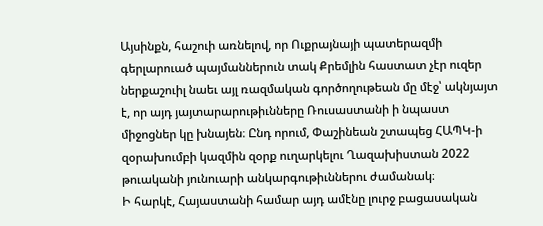Այսինքն, հաշուի առնելով, որ Ուքրայնայի պատերազմի գերլարուած պայմաններուն տակ Քրեմլին հաստատ չէր ուզեր ներքաշուիլ նաեւ այլ ռազմական գործողութեան մը մէջ՝ ակնյայտ է, որ այդ յայտարարութիւնները Ռուսաստանի ի նպաստ միջոցներ կը խնայեն։ Ընդ որում, Փաշինեան շտապեց ՀԱՊԿ-ի զօրախումբի կազմին զօրք ուղարկելու Ղազախիստան 2022 թուականի յունուարի անկարգութիւններու ժամանակ։
Ի հարկէ, Հայաստանի համար այդ ամէնը լուրջ բացասական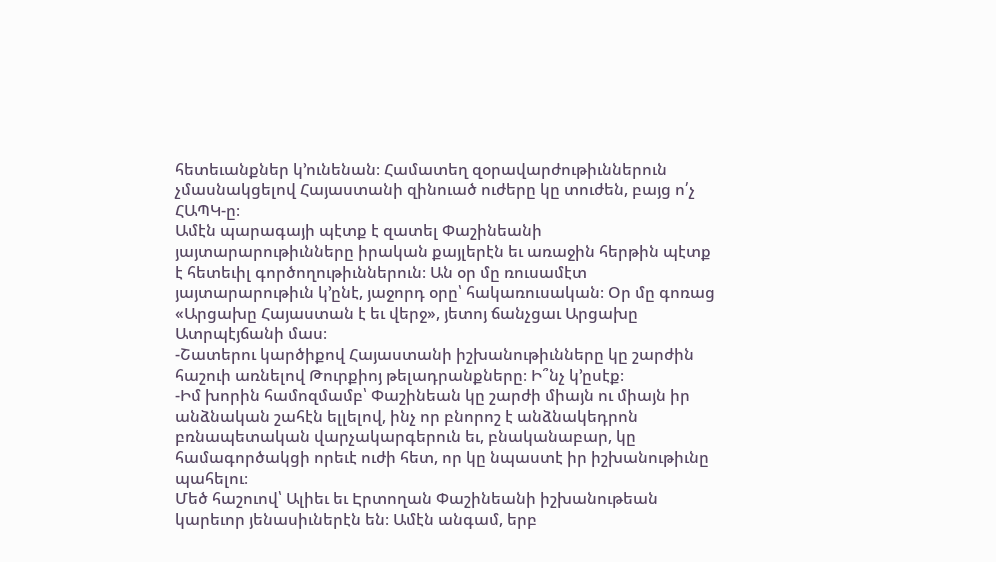հետեւանքներ կ՚ունենան։ Համատեղ զօրավարժութիւններուն չմասնակցելով Հայաստանի զինուած ուժերը կը տուժեն, բայց ո՛չ ՀԱՊԿ-ը։
Ամէն պարագայի պէտք է զատել Փաշինեանի յայտարարութիւնները իրական քայլերէն եւ առաջին հերթին պէտք է հետեւիլ գործողութիւններուն։ Ան օր մը ռուսամէտ յայտարարութիւն կ՚ընէ, յաջորդ օրը՝ հակառուսական։ Օր մը գոռաց «Արցախը Հայաստան է եւ վերջ», յետոյ ճանչցաւ Արցախը Ատրպէյճանի մաս։
-Շատերու կարծիքով Հայաստանի իշխանութիւնները կը շարժին հաշուի առնելով Թուրքիոյ թելադրանքները։ Ի՞նչ կ՚ըսէք։
-Իմ խորին համոզմամբ՝ Փաշինեան կը շարժի միայն ու միայն իր անձնական շահէն ելլելով, ինչ որ բնորոշ է անձնակեդրոն բռնապետական վարչակարգերուն եւ, բնականաբար, կը համագործակցի որեւէ ուժի հետ, որ կը նպաստէ իր իշխանութիւնը պահելու։
Մեծ հաշուով՝ Ալիեւ եւ Էրտողան Փաշինեանի իշխանութեան կարեւոր յենասիւներէն են։ Ամէն անգամ, երբ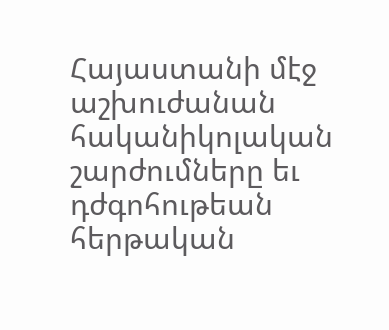Հայաստանի մէջ աշխուժանան հականիկոլական շարժումները եւ դժգոհութեան հերթական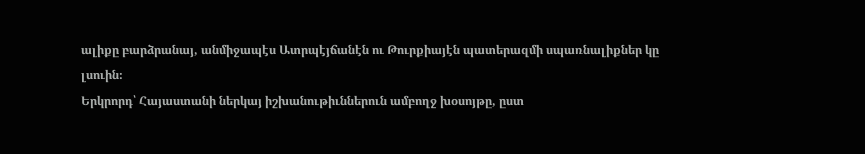ալիքը բարձրանայ, անմիջապէս Ատրպէյճանէն ու Թուրքիայէն պատերազմի սպառնալիքներ կը լսուին։
Երկրորդ՝ Հայաստանի ներկայ իշխանութիւններուն ամբողջ խօսոյթը, ըստ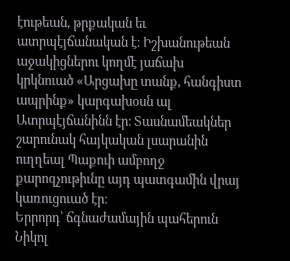էութեան, թրքական եւ ատրպէյճանական է։ Իշխանութեան աջակիցներու կողմէ յաճախ կրկնուած «Արցախը տանք, հանգիստ ապրինք» կարգախօսն ալ Ատրպէյճանինն էր։ Տասնամեակներ շարունակ հայկական լսարանին ուղղեալ Պաքուի ամբողջ քարոզչութիւնը այդ պատգամին վրայ կառուցուած էր։
Երրորդ՝ ճգնաժամային պահերուն Նիկոլ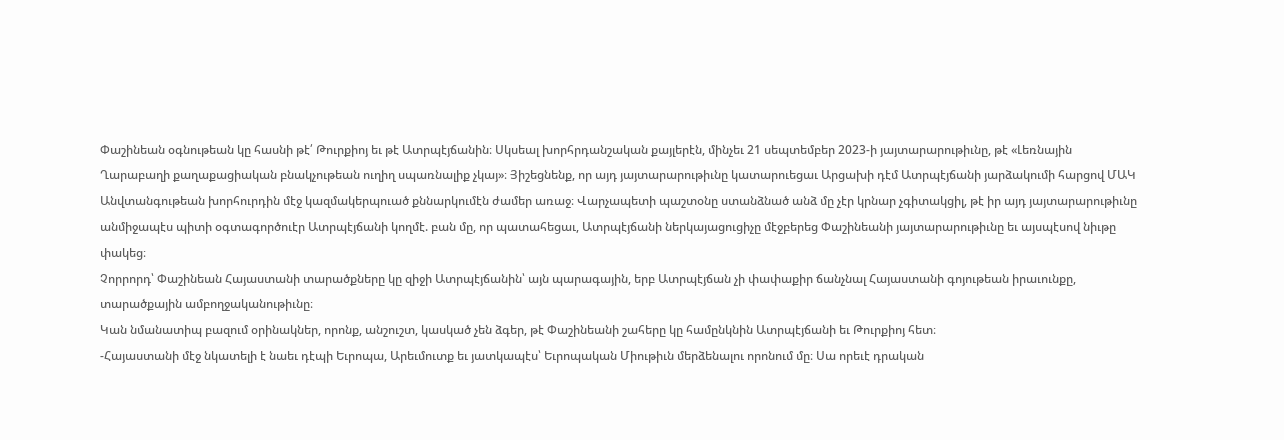Փաշինեան օգնութեան կը հասնի թէ՛ Թուրքիոյ եւ թէ Ատրպէյճանին։ Սկսեալ խորհրդանշական քայլերէն, մինչեւ 21 սեպտեմբեր 2023-ի յայտարարութիւնը, թէ «Լեռնային Ղարաբաղի քաղաքացիական բնակչութեան ուղիղ սպառնալիք չկայ»։ Յիշեցնենք, որ այդ յայտարարութիւնը կատարուեցաւ Արցախի դէմ Ատրպէյճանի յարձակումի հարցով ՄԱԿ Անվտանգութեան խորհուրդին մէջ կազմակերպուած քննարկումէն ժամեր առաջ։ Վարչապետի պաշտօնը ստանձնած անձ մը չէր կրնար չգիտակցիլ, թէ իր այդ յայտարարութիւնը անմիջապէս պիտի օգտագործուէր Ատրպէյճանի կողմէ. բան մը, որ պատահեցաւ, Ատրպէյճանի ներկայացուցիչը մէջբերեց Փաշինեանի յայտարարութիւնը եւ այսպէսով նիւթը փակեց։
Չորրորդ՝ Փաշինեան Հայաստանի տարածքները կը զիջի Ատրպէյճանին՝ այն պարագային, երբ Ատրպէյճան չի փափաքիր ճանչնալ Հայաստանի գոյութեան իրաւունքը, տարածքային ամբողջականութիւնը։
Կան նմանատիպ բազում օրինակներ, որոնք, անշուշտ, կասկած չեն ձգեր, թէ Փաշինեանի շահերը կը համընկնին Ատրպէյճանի եւ Թուրքիոյ հետ։
-Հայաստանի մէջ նկատելի է նաեւ դէպի Եւրոպա, Արեւմուտք եւ յատկապէս՝ Եւրոպական Միութիւն մերձենալու որոնում մը։ Սա որեւէ դրական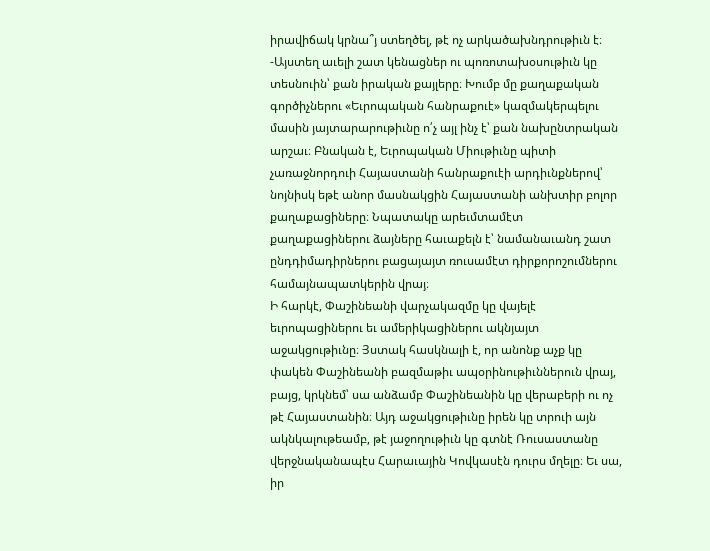իրավիճակ կրնա՞յ ստեղծել, թէ ոչ արկածախնդրութիւն է։
-Այստեղ աւելի շատ կենացներ ու պոռոտախօսութիւն կը տեսնուին՝ քան իրական քայլերը։ Խումբ մը քաղաքական գործիչներու «Եւրոպական հանրաքուէ» կազմակերպելու մասին յայտարարութիւնը ո՛չ այլ ինչ է՝ քան նախընտրական արշաւ։ Բնական է, Եւրոպական Միութիւնը պիտի չառաջնորդուի Հայաստանի հանրաքուէի արդիւնքներով՝ նոյնիսկ եթէ անոր մասնակցին Հայաստանի անխտիր բոլոր քաղաքացիները։ Նպատակը արեւմտամէտ քաղաքացիներու ձայները հաւաքելն է՝ նամանաւանդ շատ ընդդիմադիրներու բացայայտ ռուսամէտ դիրքորոշումներու համայնապատկերին վրայ։
Ի հարկէ, Փաշինեանի վարչակազմը կը վայելէ եւրոպացիներու եւ ամերիկացիներու ակնյայտ աջակցութիւնը։ Յստակ հասկնալի է, որ անոնք աչք կը փակեն Փաշինեանի բազմաթիւ ապօրինութիւններուն վրայ, բայց, կրկնեմ՝ սա անձամբ Փաշինեանին կը վերաբերի ու ոչ թէ Հայաստանին։ Այդ աջակցութիւնը իրեն կը տրուի այն ակնկալութեամբ, թէ յաջողութիւն կը գտնէ Ռուսաստանը վերջնականապէս Հարաւային Կովկասէն դուրս մղելը։ Եւ սա, իր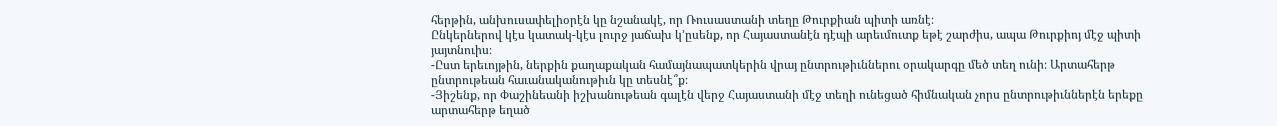հերթին, անխուսափելիօրէն կը նշանակէ, որ Ռուսաստանի տեղը Թուրքիան պիտի առնէ։
Ընկերներով կէս կատակ-կէս լուրջ յաճախ կ՚ըսենք, որ Հայաստանէն դէպի արեւմուտք եթէ շարժիս, ապա Թուրքիոյ մէջ պիտի յայտնուիս։
-Ըստ երեւոյթին, ներքին քաղաքական համայնապատկերին վրայ ընտրութիւններու օրակարգը մեծ տեղ ունի։ Արտահերթ ընտրութեան հաւանականութիւն կը տեսնէ՞ք։
-Յիշենք, որ Փաշինեանի իշխանութեան գալէն վերջ Հայաստանի մէջ տեղի ունեցած հիմնական չորս ընտրութիւններէն երեքը արտահերթ եղած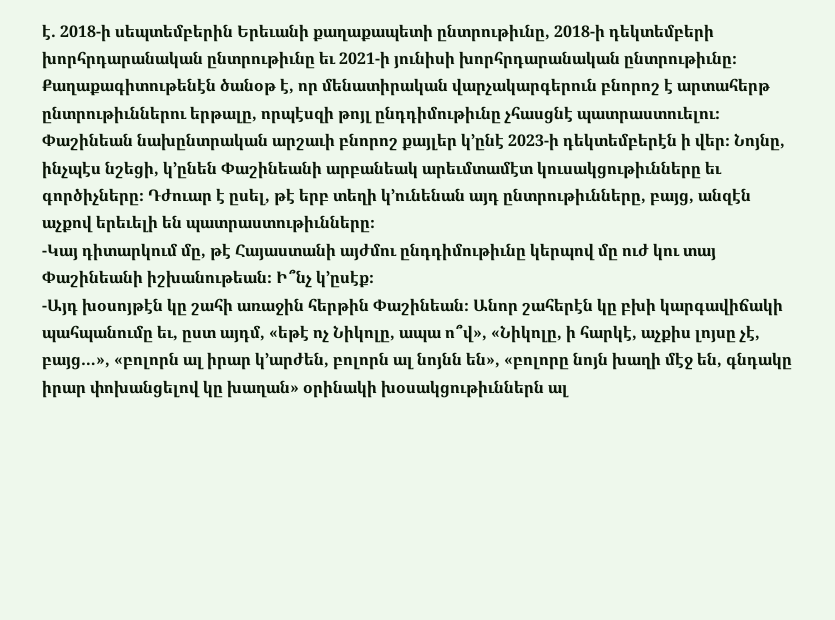է. 2018-ի սեպտեմբերին Երեւանի քաղաքապետի ընտրութիւնը, 2018-ի դեկտեմբերի խորհրդարանական ընտրութիւնը եւ 2021-ի յունիսի խորհրդարանական ընտրութիւնը։
Քաղաքագիտութենէն ծանօթ է, որ մենատիրական վարչակարգերուն բնորոշ է արտահերթ ընտրութիւններու երթալը, որպէսզի թոյլ ընդդիմութիւնը չհասցնէ պատրաստուելու։
Փաշինեան նախընտրական արշաւի բնորոշ քայլեր կ՚ընէ 2023-ի դեկտեմբերէն ի վեր։ Նոյնը, ինչպէս նշեցի, կ՚ընեն Փաշինեանի արբանեակ արեւմտամէտ կուսակցութիւնները եւ գործիչները։ Դժուար է ըսել, թէ երբ տեղի կ՚ունենան այդ ընտրութիւնները, բայց, անզէն աչքով երեւելի են պատրաստութիւնները։
-Կայ դիտարկում մը, թէ Հայաստանի այժմու ընդդիմութիւնը կերպով մը ուժ կու տայ Փաշինեանի իշխանութեան։ Ի՞նչ կ՚ըսէք։
-Այդ խօսոյթէն կը շահի առաջին հերթին Փաշինեան։ Անոր շահերէն կը բխի կարգավիճակի պահպանումը եւ, ըստ այդմ, «եթէ ոչ Նիկոլը, ապա ո՞վ», «Նիկոլը, ի հարկէ, աչքիս լոյսը չէ, բայց…», «բոլորն ալ իրար կ՚արժեն, բոլորն ալ նոյնն են», «բոլորը նոյն խաղի մէջ են, գնդակը իրար փոխանցելով կը խաղան» օրինակի խօսակցութիւններն ալ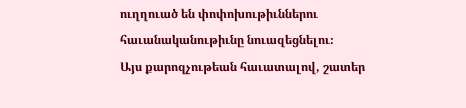ուղղուած են փոփոխութիւններու հաւանականութիւնը նուազեցնելու։
Այս քարոզչութեան հաւատալով, շատեր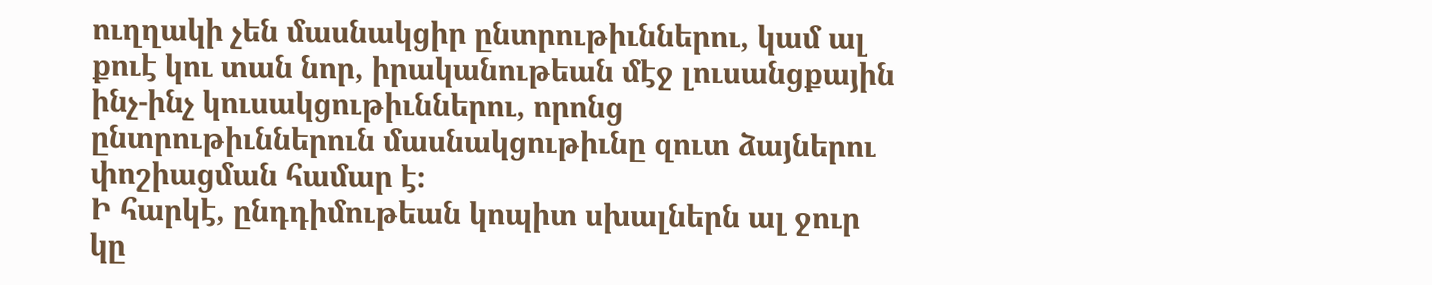ուղղակի չեն մասնակցիր ընտրութիւններու, կամ ալ քուէ կու տան նոր, իրականութեան մէջ լուսանցքային ինչ-ինչ կուսակցութիւններու, որոնց ընտրութիւններուն մասնակցութիւնը զուտ ձայներու փոշիացման համար է։
Ի հարկէ, ընդդիմութեան կոպիտ սխալներն ալ ջուր կը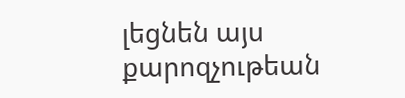լեցնեն այս քարոզչութեան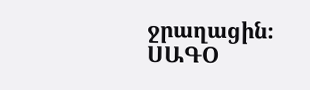ջրաղացին։
ՍԱԳՕ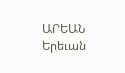ԱՐԵԱՆ
Երեւան